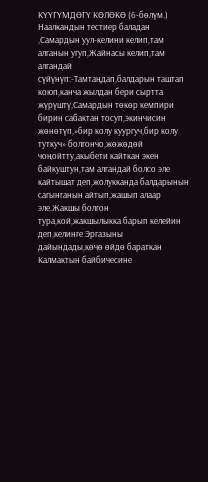КҮҮГҮМДӨГҮ КӨЛӨКӨ (6-бөлүм.)
Наалкандын тестиер баладан ,Самардын уул-келини келип,там алганын угуп,Жайнасы келип,там алгандай сүйүнүп:-Тамтаңдап,балдарын таштап коюп,канча жылдан бери сыртта жүрүштү,Самардын төкөр кемпири бирин сабактан тосуп,экинчисин жөнөтүп,»бир колу куургуч,бир колу туткуч» болгончо,жөжөдөй чоңойтту,акыбети кайткан экен байкуштун,там алгандай болсо эле кайтышат деп,жолукканда балдарынын сагынганын айтып,жашып алаар эле.Жакшы болгон тура,кой,жакшылыкка барып келейин деп,келинге Эргазыны дайындады,көчө өйдө бараткан Калмактын байбичесине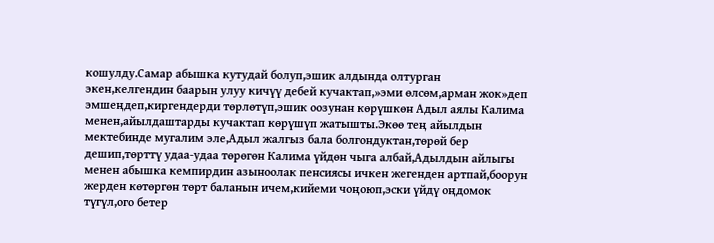кошулду.Самар абышка кутудай болуп,эшик алдында олтурган экен,келгендин баарын улуу кичүү дебей кучактап,»эми өлсөм,арман жок»деп эмшеңдеп,киргендерди төрлөтүп,эшик оозунан көрүшкөн Адыл аялы Калима менен,айылдаштарды кучактап көрүшүп жатышты.Экөө тең айылдын мектебинде мугалим эле,Адыл жалгыз бала болгондуктан,төрөй бер дешип,төрттү удаа-удаа төрөгөн Калима үйдөн чыга албай,Адылдын айлыгы менен абышка кемпирдин азыноолак пенсиясы ичкен жегенден артпай,боорун жерден көтөргөн төрт баланын ичем,кийеми чоңоюп,эски үйдү оңдомок түгүл,ого бетер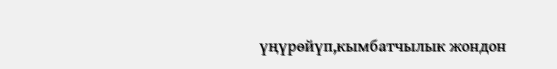үңүрөйүп,кымбатчылык жондон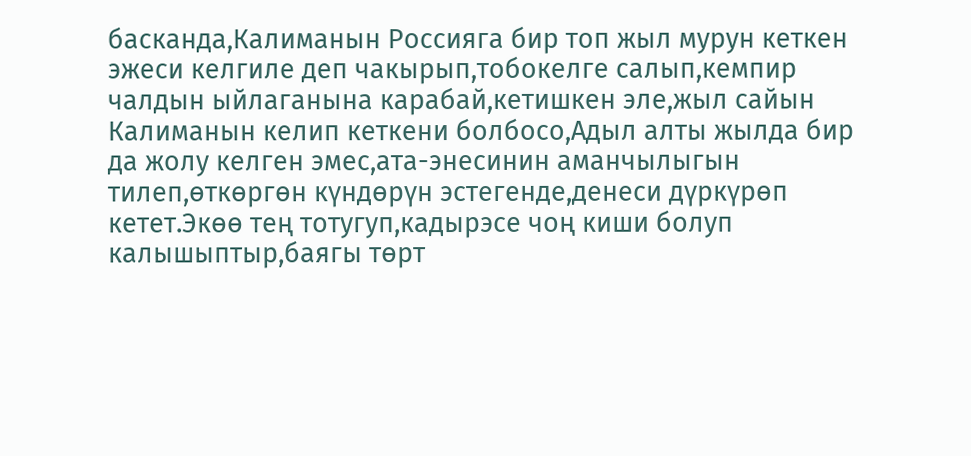басканда,Калиманын Россияга бир топ жыл мурун кеткен эжеси келгиле деп чакырып,тобокелге салып,кемпир чалдын ыйлаганына карабай,кетишкен эле,жыл сайын Калиманын келип кеткени болбосо,Адыл алты жылда бир да жолу келген эмес,ата-энесинин аманчылыгын тилеп,өткөргөн күндөрүн эстегенде,денеси дүркүрөп кетет.Экөө тең тотугуп,кадырэсе чоң киши болуп калышыптыр,баягы төрт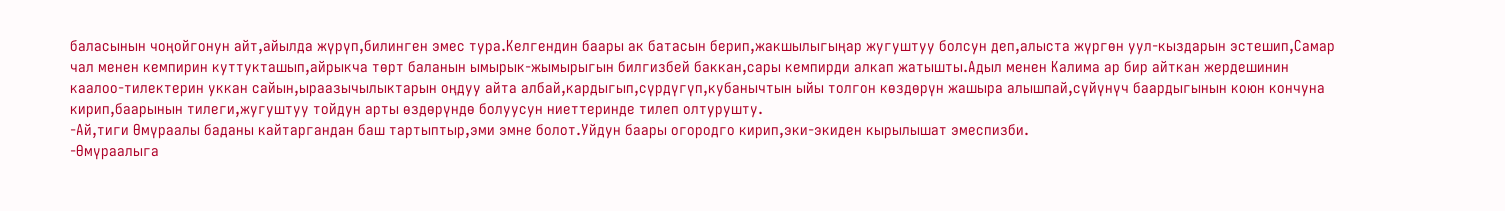баласынын чоңойгонун айт,айылда жүрүп,билинген эмес тура.Келгендин баары ак батасын берип,жакшылыгыңар жугуштуу болсун деп,алыста жүргөн уул-кыздарын эстешип,Самар чал менен кемпирин куттукташып,айрыкча төрт баланын ымырык-жымырыгын билгизбей баккан,сары кемпирди алкап жатышты.Адыл менен Калима ар бир айткан жердешинин каалоо-тилектерин уккан сайын,ыраазычылыктарын оңдуу айта албай,кардыгып,сүрдүгүп,кубанычтын ыйы толгон көздөрүн жашыра алышпай,сүйүнүч баардыгынын коюн кончуна кирип,баарынын тилеги,жугуштуу тойдун арты өздөрүндө болуусун ниеттеринде тилеп олтурушту.
-Ай,тиги Өмүраалы баданы кайтаргандан баш тартыптыр,эми эмне болот.Уйдун баары огородго кирип,эки-экиден кырылышат эмеспизби.
-Өмүраалыга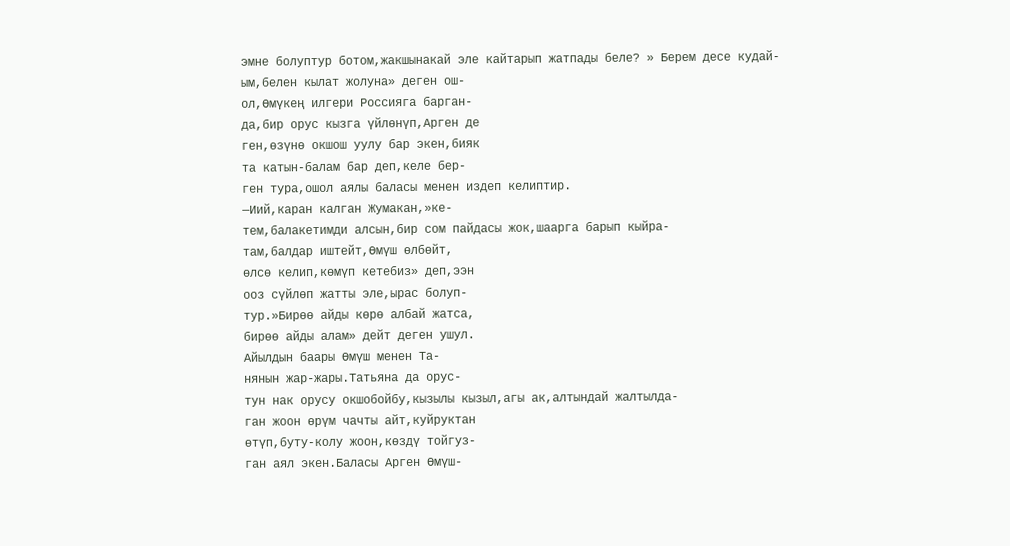эмне болуптур ботом,жакшынакай эле кайтарып жатпады беле? » Берем десе кудай-
ым,белен кылат жолуна» деген ош-
ол,Өмүкең илгери Россияга барган-
да,бир орус кызга үйлөнүп,Арген де
ген,өзүнө окшош уулу бар экен,бияк
та катын-балам бар деп,келе бер-
ген тура,ошол аялы баласы менен издеп келиптир.
—Иий,каран калган Жумакан,»ке-
тем,балакетимди алсын,бир сом пайдасы жок,шаарга барып кыйра-
там,балдар иштейт,Өмүш өлбөйт,
өлсө келип,көмүп кетебиз» деп,ээн
ооз сүйлөп жатты эле,ырас болуп-
тур.»Бирөө айды көрө албай жатса,
бирөө айды алам» дейт деген ушул.
Айылдын баары Өмүш менен Та-
нянын жар-жары.Татьяна да орус-
тун нак орусу окшобойбу,кызылы кызыл,агы ак,алтындай жалтылда-
ган жоон өрүм чачты айт,куйруктан
өтүп,буту-колу жоон,көздү тойгуз-
ган аял экен.Баласы Арген Өмүш-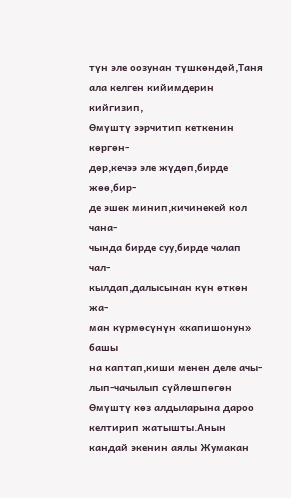түн эле оозунан түшкөндөй,Таня ала келген кийимдерин кийгизип,
Өмүштү ээрчитип кеткенин көргөн-
дөр,кечээ эле жүдөп,бирде жөө,бир-
де эшек минип,кичинекей кол чана-
чында бирде суу,бирде чалап чал-
кылдап,далысынан күн өткөн жа-
ман күрмөсүнүн «капишонун» башы
на каптап,киши менен деле ачы-
лып-чачылып сүйлөшпөгөн Өмүштү көз алдыларына дароо келтирип жатышты.Анын
кандай экенин аялы Жумакан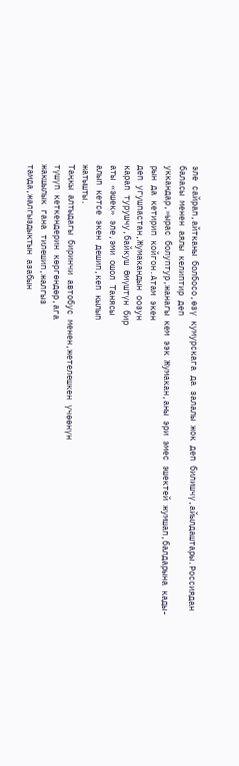эле сайрап,айтканы болбосо,өзү кумурскага да залалы жок деп билишчү,айылдаштары.Россиядан
баласы менен аялы келиптир деп
уккандар,»ырас болуптур,жанагы кем ээк Жумакан,аны эри эмес эшектей жумшап,балдарына кады-
рын да кетирип койгон.Атам экен
деп угушпастан,Жумакандын оозун
карап турушчу,байкуш Өмүштүн бир
аты «эшек» эле,эми ошол Танясы
алып кетсе экен дешип,кеп кылып
жатышты.
Таңкы алтыдагы биринчи автобус менен,жетелешкен үчөөнүн
түшүп кеткендерин көргөндөр,ага
жакшылык гана тилешип,жалгыз
тамда,жалгыздыктын азабын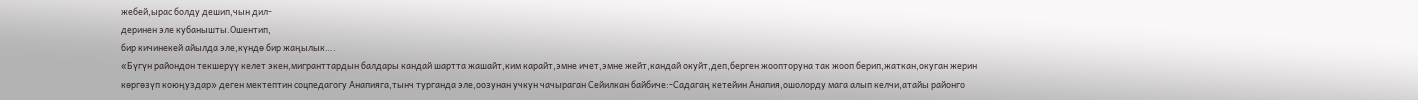жебей,ырас болду дешип,чын дил-
деринен эле кубанышты.Ошентип,
бир кичинекей айылда эле,күндө бир жаңылык….
«Бүгүн райондон текшерүү келет экен,мигранттардын балдары кандай шартта жашайт,ким карайт,эмне ичет,эмне жейт,кандай окуйт,деп,берген жоопторуна так жооп берип,жаткан,окуган жерин көргөзүп коюңуздар» деген мектептин соцпедагогу Анапияга,тынч турганда эле,оозунан учкун чачыраган Сейилкан байбиче:-Садагаң кетейин Анапия,ошолорду мага алып келчи,атайы районго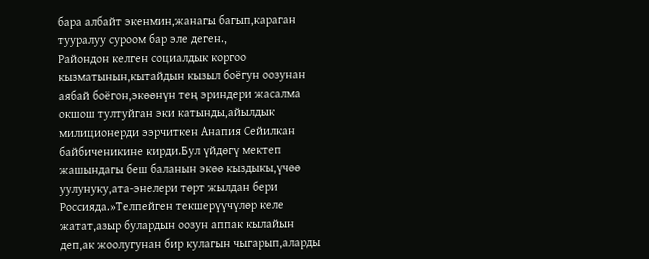бара албайт экенмин,жанагы багып,караган тууралуу суроом бар эле деген.,
Райондон келген социалдык коргоо кызматынын,кытайдын кызыл боёгун оозунан аябай боёгон,экөөнүн тең эриндери жасалма окшош тултуйган эки катынды,айылдык милиционерди ээрчиткен Анапия Сейилкан байбиченикине кирди.Бул үйдөгү мектеп жашындагы беш баланын экөө кыздыкы,үчөө уулунуку,ата-энелери төрт жылдан бери Россияда.»Телпейген текшерүүчүлөр келе жатат,азыр булардын оозун аппак кылайын деп,ак жоолугунан бир кулагын чыгарып,аларды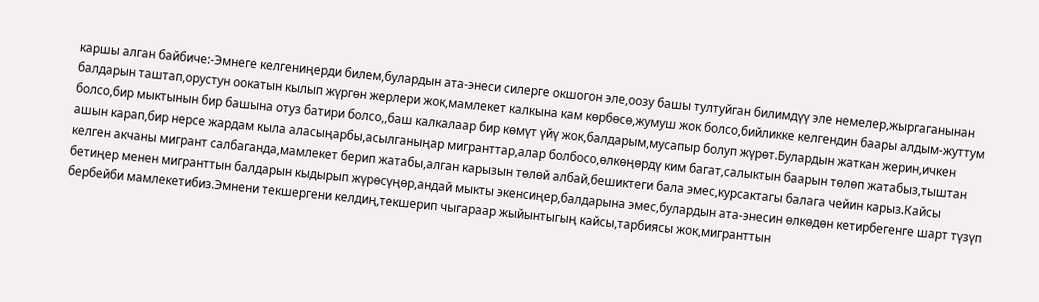каршы алган байбиче:-Эмнеге келгениңерди билем,булардын ата-энеси силерге окшогон эле,оозу башы тултуйган билимдүү эле немелер,жыргаганынан балдарын таштап,орустун оокатын кылып жүргөн жерлери жок,мамлекет калкына кам көрбөсө,жумуш жок болсо,бийликке келгендин баары алдым-жуттум болсо,бир мыктынын бир башына отуз батири болсо,,баш калкалаар бир көмүт үйү жок,балдарым,мусапыр болуп жүрөт.Булардын жаткан жерин,ичкен ашын карап,бир нерсе жардам кыла аласыңарбы,асылганыңар мигранттар,алар болбосо,өлкөңөрдү ким багат,салыктын баарын төлөп жатабыз,тыштан келген акчаны мигрант салбаганда,мамлекет берип жатабы,алган карызын төлөй албай,бешиктеги бала эмес,курсактагы балага чейин карыз.Кайсы бетиңер менен мигранттын балдарын кыдырып жүрөсүңөр,андай мыкты экенсиңер,балдарына эмес,булардын ата-энесин өлкөдөн кетирбегенге шарт түзүп бербейби мамлекетибиз.Эмнени текшергени келдиң,текшерип чыгараар жыйынтыгың кайсы,тарбиясы жок,мигранттын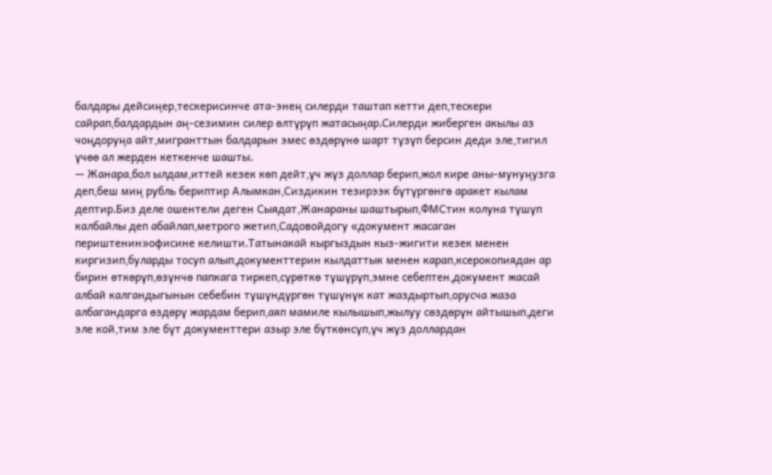балдары дейсиңер,тескерисинче ата-энең силерди таштап кетти деп,тескери сайрап,балдардын аң-сезимин силер өлтүрүп жатасыңар.Силерди жиберген акылы аз чоңдоруңа айт,мигранттын балдарын эмес өздөрүнө шарт түзүп берсин деди эле,тигил үчөө ал жерден кеткенче шашты.
— Жанара,бол ылдам,иттей кезек көп дейт,үч жүз доллар берип,жол кире аны-мунуңузга деп,беш миң рубль бериптир Алымкан,Сиздикин тезирээк бүтүргөнгө аракет кылам дептир.Биз деле ошентели деген Сыядат,Жанараны шаштырып,ФМСтин колуна түшүп калбайлы деп абайлап,метрого жетип,Садовойдогу «документ жасаган периштенин»офисине келишти.Татынакай кыргыздын кыз-жигити кезек менен киргизип,буларды тосуп алып,документтерин кылдаттык менен карап,ксерокопиядан ар бирин өткөрүп,өзүнчө папкага тиркеп,сүрөткө түшүрүп,эмне себептен,документ жасай албай калгандыгынын себебин түшүндүргөн түшүнүк кат жаздыртып,орусча жаза албагандарга өздөрү жардам берип,аяп мамиле кылышып,жылуу сөздөрүн айтышып,деги эле кой,тим эле бүт документтери азыр эле бүткөнсүп,үч жүз доллардан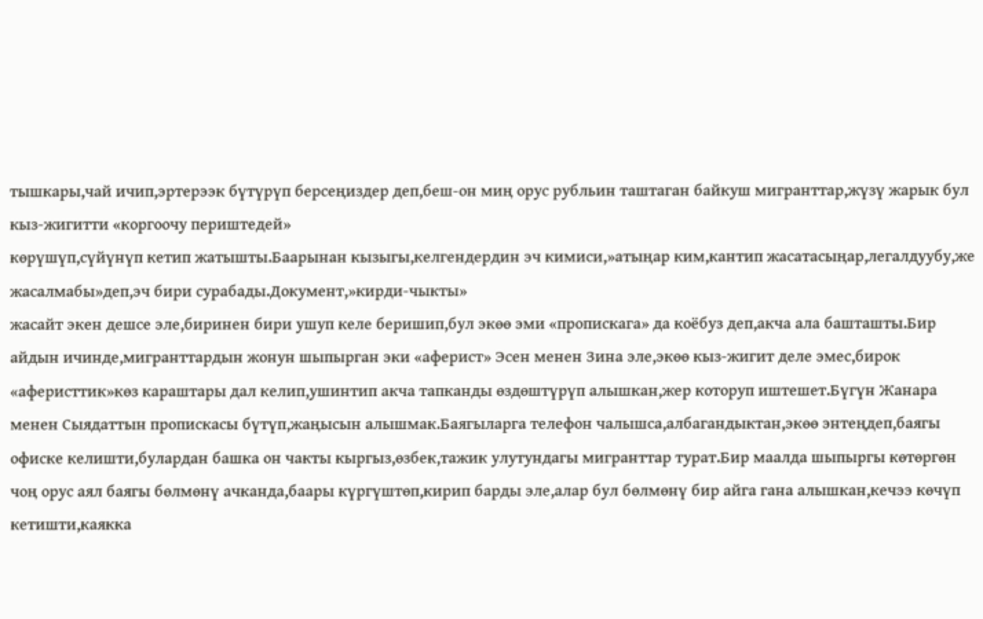тышкары,чай ичип,эртерээк бүтүрүп берсеңиздер деп,беш-он миң орус рубльин таштаган байкуш мигранттар,жүзү жарык бул кыз-жигитти «коргоочу периштедей»
көрүшүп,сүйүнүп кетип жатышты.Баарынан кызыгы,келгендердин эч кимиси,»атыңар ким,кантип жасатасыңар,легалдуубу,же жасалмабы»деп,эч бири сурабады.Документ,»кирди-чыкты»
жасайт экен дешсе эле,биринен бири ушуп келе беришип,бул экөө эми «пропискага» да коёбуз деп,акча ала башташты.Бир айдын ичинде,мигранттардын жонун шыпырган эки «аферист» Эсен менен Зина эле,экөө кыз-жигит деле эмес,бирок «аферисттик»көз караштары дал келип,ушинтип акча тапканды өздөштүрүп алышкан,жер которуп иштешет.Бүгүн Жанара менен Сыядаттын пропискасы бүтүп,жаңысын алышмак.Баягыларга телефон чалышса,албагандыктан,экөө энтеңдеп,баягы офиске келишти,булардан башка он чакты кыргыз,өзбек,тажик улутундагы мигранттар турат.Бир маалда шыпыргы көтөргөн чоң орус аял баягы бөлмөнү ачканда,баары күргүштөп,кирип барды эле,алар бул бөлмөнү бир айга гана алышкан,кечээ көчүп кетишти,каякка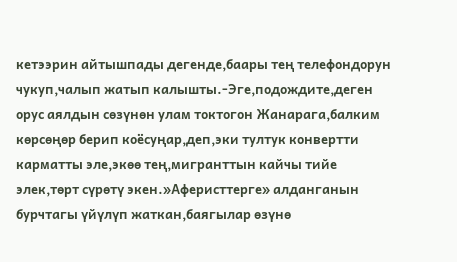кетээрин айтышпады дегенде,баары тең телефондорун чукуп,чалып жатып калышты.-Эге,подождите,деген орус аялдын сөзүнөн улам токтогон Жанарага,балким көрсөңөр берип коёсуңар,деп,эки тултук конвертти карматты эле,экөө тең,мигранттын кайчы тийе элек,төрт сүрөтү экен.»Аферисттерге» алданганын бурчтагы үйүлүп жаткан,баягылар өзүнө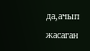да,ачып жасаган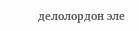делолордон эле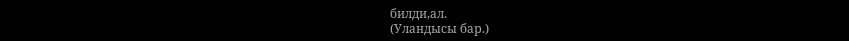билди,ал.
(Уландысы бар.)